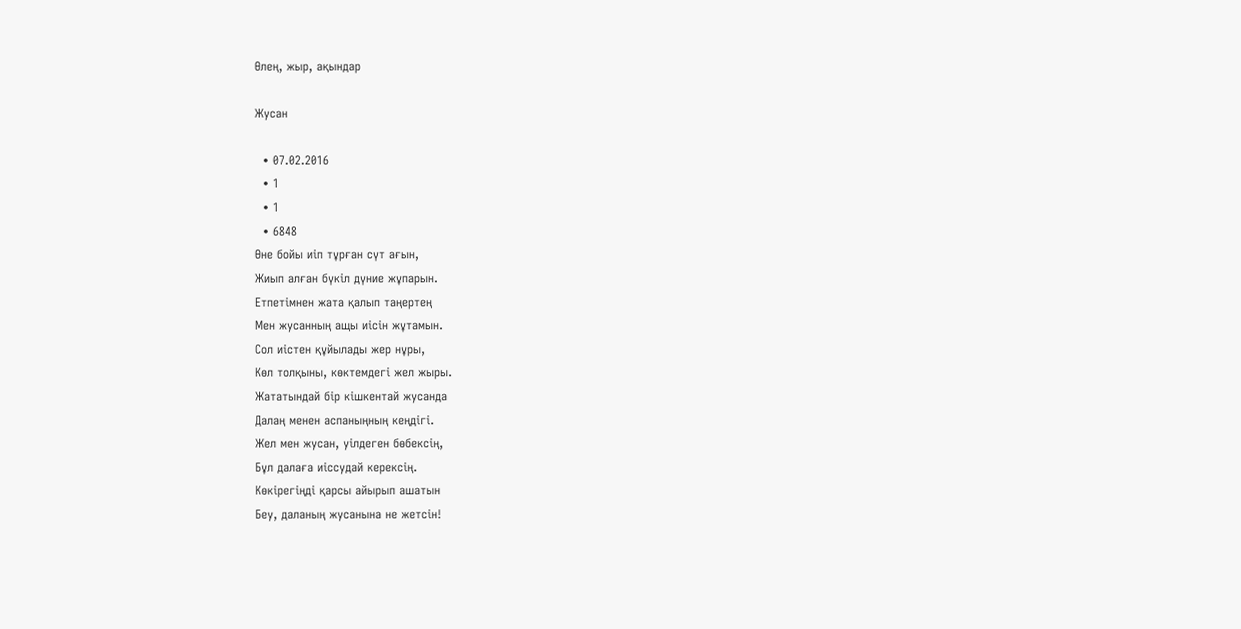Өлең, жыр, ақындар

Жусан

  • 07.02.2016
  • 1
  • 1
  • 6848
Өне бойы иіп тұрған сүт ағын,
Жиып алған бүкіл дүние жұпарын.
Етпетімнен жата қалып таңертең
Мен жусанның ащы иісін жұтамын.
Сол иістен құйылады жер нұры,
Көл толқыны, көктемдегі жел жыры.
Жататындай бір кішкентай жусанда
Далаң менен аспаныңның кеңдігі.
Жел мен жусан, уілдеген бөбексің,
Бұл далаға иіссудай керексің.
Көкірегіңді қарсы айырып ашатын
Беу, даланың жусанына не жетсін!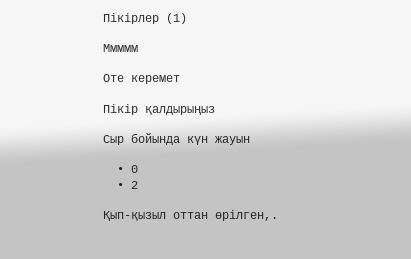Пікірлер (1)

Ммммм

Оте керемет

Пікір қалдырыңыз

Сыр бойында күн жауын

  • 0
  • 2

Қып-қызыл оттан өрілген,.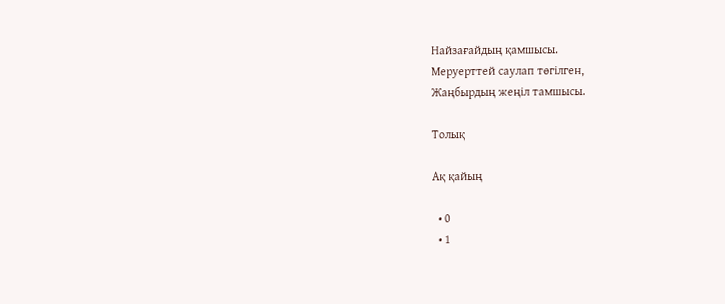Найзағайдың қамшысы.
Меруерттей саулап төгілген,
Жаңбырдың жеңіл тамшысы.

Толық

Ақ қайың

  • 0
  • 1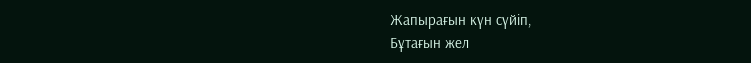Жапырағын күн сүйіп,
Бұтағын жел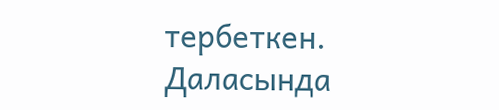тербеткен.
Даласында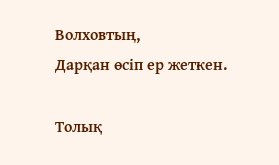Волховтың,
Дарқан өсіп ер жеткен.

Толық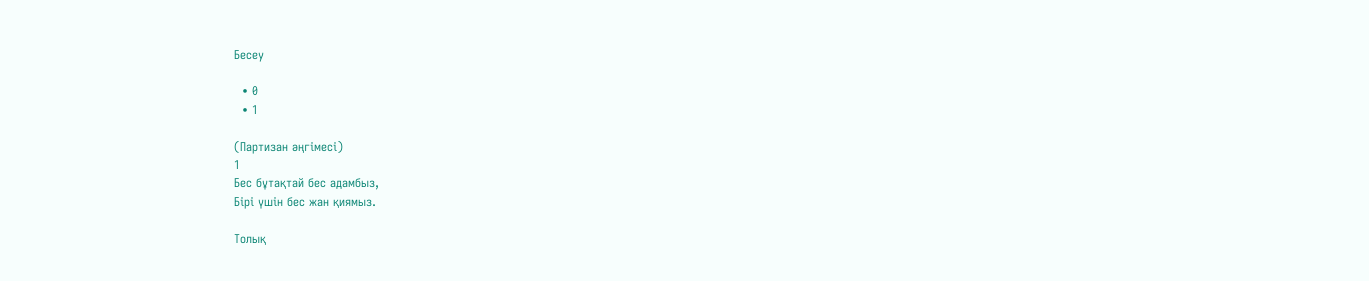Бесеу

  • 0
  • 1

(Партизан әңгімесі)
1
Бес бұтақтай бес адамбыз,
Бірі үшін бес жан қиямыз.

Толық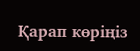Қарап көріңіз